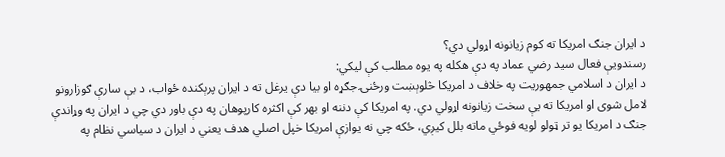د ایران جنګ امریکا ته کوم زیانونه اړولي دي؟
رسندویې فعال سید رضي عماد په دې هکله په یوه مطلب کې لیکي:
د ایران د اسلامي جمهوریت په خلاف د امریکا څلوېښت ورځنۍ جګړه او بیا دې یرغل ته د ایران پرېکنده ځواب، د بې سارې ګوزارونو لامل شوی او امریکا ته یې سخت زیانونه اړولي دي. په امریکا کې دننه او بهر کې اکثره کارپوهان په دې باور دي چي د ایران په وړاندې جنګ د امریکا یو تر ټولو لویه فوځي ماته بلل کیږي، ځکه چي نه یوازې امریکا خپل اصلي هدف یعني د ایران د سیاسي نظام په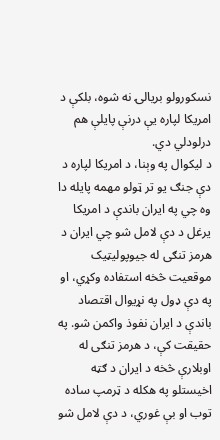نسکورولو بریالۍ نه شوه، بلکې د امریکا لپاره یې درنې پایلې هم درلودلي دي.
د لیکوال په وېنا، د امریکا لپاره د دې جنګ یو تر ټولو مهمه پایله دا وه چي په ایران باندې د امریکا یرغل د دې لامل شو چي ایران د هرمز تنګی له جیوپولیټیک موقعیت څخه استفاده وکړي، او په دې ډول په نړیوال اقتصاد باندې د ایران نفوذ واکمن شو. په حقیقت کې، د هرمز تنګی له اوبلارې څخه د ایران د ګټه اخیستلو په هکله د ټرمپ ساده توب او بې غوري، د دې لامل شو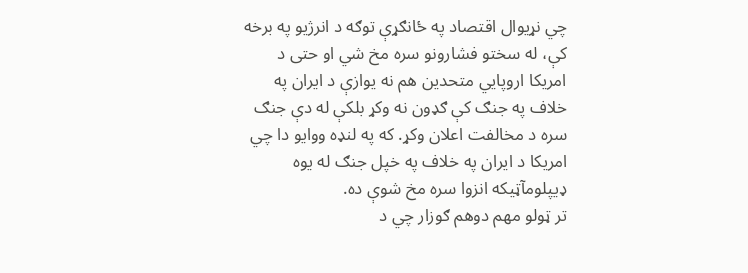چي نړیوال اقتصاد په ځانګړې توګه د انرژیو په برخه کې، له سختو فشارونو سره مخ شي او حتی د امریکا اروپایي متحدین هم نه یوازې د ایران په خلاف په جنګ کې ګډون نه وکړ بلکې له دې جنګ سره د مخالفت اعلان وکړ. که په لنډه ووایو دا چي امریکا د ایران په خلاف په خپل جنګ له یوه ډیپلومآټیکه انزوا سره مخ شوې ده.
تر ټولو مهم دوهم ګوزار چي د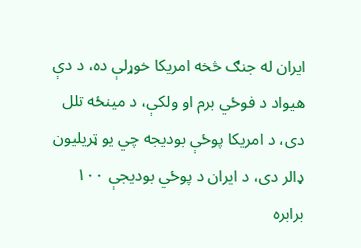ایران له جنګ څخه امریکا خوړلې ده، د دې هیواد د فوځي برم او ولکې، د مینځه تلل دی، د امریکا پوځې بودیجه چي یو ټریلیون ډالر دی، د ایران د پوځي بودیجې ۱۰۰ برابره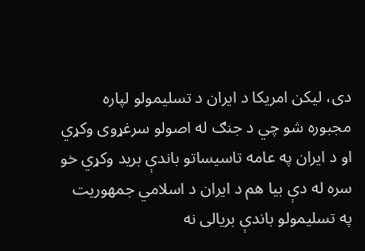دی، لیکن امریکا د ایران د تسلیمولو لپاره مجبوره شو چي د جنګ له اصولو سرغړوی وکړي او د ایران په عامه تاسیساتو باندې برید وکړي خو سره له دې بیا هم د ایران د اسلامي جمهوریت په تسلیمولو باندې بریالی نه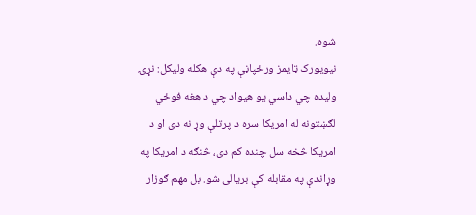شوه.
نیویورک ټایمز ورځپاڼې په دې هکله ولیکل: نړۍ ولیده چي داسي یو هیواد چي د هغه فوځي لګښتونه له امریکا سره د پرتلې وړ نه دی او د امریکا څخه سل چنده کم دی، څنګه د امریکا په وړاندې په مقابله کې بریالی شو. بل مهم ګوزار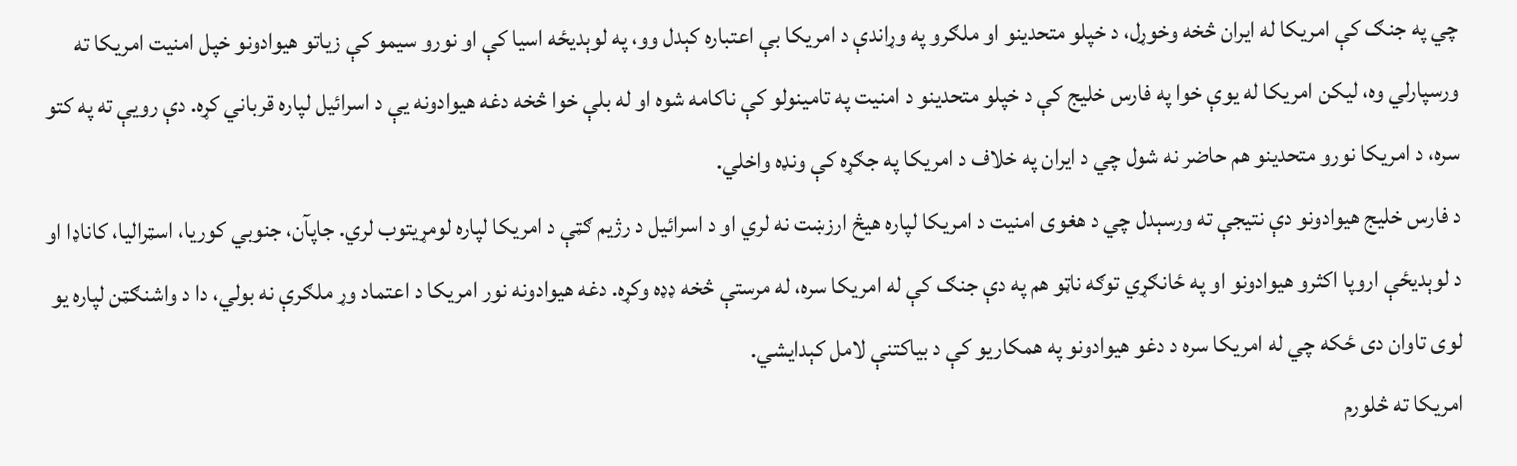چي په جنګ کې امریکا له ایران څخه وخوړل، د خپلو متحدینو او ملګرو په وړاندې د امریکا بې اعتباره کېدل وو، په لوېدیځه اسیا کې او نورو سیمو کې زیاتو هیوادونو خپل امنیت امریکا ته ورسپارلي وه، لیکن امریکا له یوې خوا په فارس خلیج کې د خپلو متحدینو د امنیت په تامینولو کې ناکامه شوه او له بلې خوا څخه دغه هیوادونه یې د اسرائیل لپاره قرباني کړه. دې رویې ته په کتو سره، د امریکا نورو متحدینو هم حاضر نه شول چي د ایران په خلاف د امریکا په جګړه کې ونډه واخلي.
د فارس خلیج هیوادونو دې نتیجې ته ورسېدل چي د هغوی امنیت د امریکا لپاره هیڅ ارزښت نه لري او د اسرائیل د رژیم ګټې د امریکا لپاره لومړیتوب لري. جاپآن، جنوبي کوریا، اسټرالیا، کاناډا او د لوېدیځې اروپا اکثرو هیوادونو او په ځانګړي توګه ناټو هم په دې جنګ کې له امریکا سره، له مرستې څخه ډډه وکړه. دغه هیوادونه نور امریکا د اعتماد وړ ملګرې نه بولي، دا د واشنګټن لپاره یو لوی تاوان دی ځکه چي له امریکا سره د دغو هیوادونو په همکاریو کې د بیاکتنې لامل کېدایشي.
امریکا ته څلورم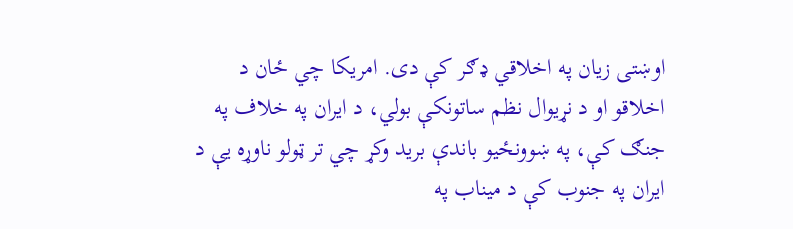اوښتی زیان په اخلاقي ډګر کې دی. امریکا چي ځان د اخلاقو او د نړیوال نظم ساتونکې بولي، د ایران په خلاف په جنګ کې، په ښوونځیو باندې برید وکړ چي تر ټولو ناوړه یې د ایران په جنوب کې د میناب په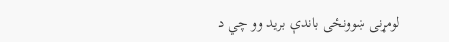لومړنی ښوونځی باندې برید وو چي د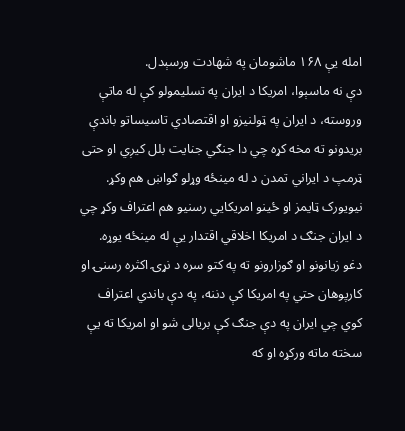امله یې ۱۶۸ ماشومان په شهادت ورسېدل.
دې نه ماسېوا، امریکا د ایران په تسلیمولو کې له ماتې وروسته، د ایران په ټولنیزو او اقتصادي تاسیساتو باندې بریدونو ته مخه کړه چي دا جنګي جنایت بلل کیږي او حتی ټرمپ د ایراني تمدن د له مینځه وړلو ګواښ هم وکړ. نیویورک ټایمز او ځینو امریکایي رسنیو هم اعتراف وکړ چي د ایران جنګ د امریکا اخلاقي اقتدار یې له مینځه یوړه.
دغو زیانونو او ګوزارونو ته په کتو سره د نړۍ اکثره رسنۍ او کارپوهان حتي په امریکا کې دننه، په دې باندي اعتراف کوي چي ایران په دې جنګ کې بریالی شو او امریکا ته یې سخته ماته ورکړه او که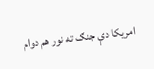امریکا دې جنګ ته نور هم دوام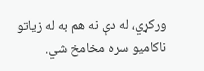ورکړي، له دې نه هم به له زیاتو ناکامیو سره مخامخ شي.